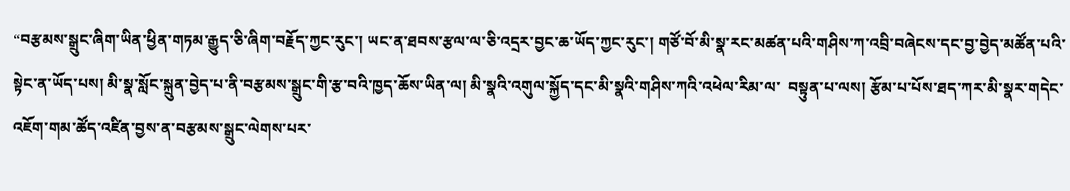“བརྩམས་སྒྲུང་ཞིག་ཡིན་ཕྱིན་གཏམ་རྒྱུད་ཅི་ཞིག་བརྗོད་ཀྱང་རུང་། ཡང་ན་ཐབས་རྩལ་ལ་ཅི་འདྲར་བྱང་ཆ་ཡོད་ཀྱང་རུང་། གཙོ་བོ་མི་སྣ་རང་མཚན་པའི་གཤིས་ཀ་འབྲི་བཞེངས་དང་བྱ་བྱེད་མཚོན་པའི་སྟེང་ན་ཡོད་པས། མི་སྣ་སློང་སྐྲུན་བྱེད་པ་ནི་བརྩམས་སྒྲུང་གི་རྩ་བའི་ཁྱད་ཆོས་ཡིན་ལ། མི་སྣའི་འགུལ་སྐྱོད་དང་མི་སྣའི་གཤིས་ཀའི་འཕེལ་རིམ་ལ་  བསྟུན་པ་ལས། རྩོམ་པ་པོས་ཐད་ཀར་མི་སྣར་གདེང་འཇོག་གམ་ཚོད་འཛིན་བྱས་ན་བརྩམས་སྒྲུང་ལེགས་པར་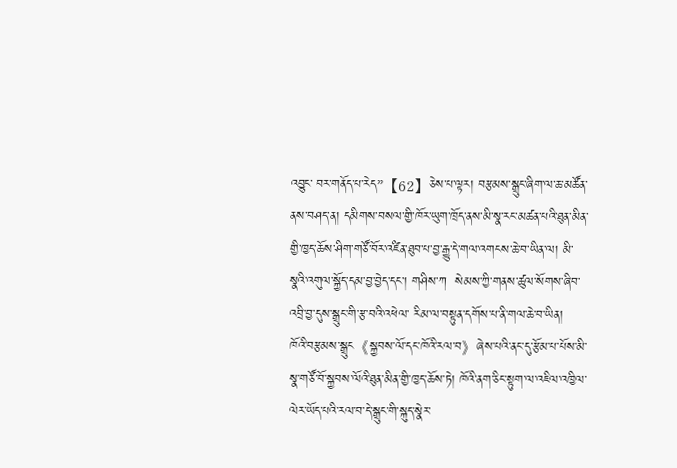འབྱུང་ བར་གནོད་པ་རེད”【62】ཅེས་པ་ལྟར། བརྩམས་སྒྲུང་ཞིག་ལ་ཆ་མཚོན་ནས་བཤད་ན། དམིགས་བསལ་གྱི་ཁོར་ཡུག་ཁྲོད་ནས་མི་སྣ་རང་མཚན་པའི་ཐུན་མིན་གྱི་ཁྱད་ཆོས་ཤིག་གཙོ་བོར་འཛིན་ཐུབ་པ་བྱ་རྒྱུ་དེ་གལ་འགངས་ཆེ་བ་ཡིན་ལ། མི་སྣའི་འགུལ་སྐྱོད་དམ་བྱ་བྱེད་དང་། གཤིས་ཀ  སེམས་ཀྱི་གནས་ཚུལ་སོགས་ཞིབ་འབྲི་བྱ་དུས་སྒྲུང་གི་རྩ་བའི་འཕེལ་ རིམ་ལ་བསྟུན་དགོས་པ་ནི་གལ་ཆེ་བ་ཡིན།    ཁོའི་བརྩམས་སྒྲུང《སྐྱབས་ལོ་དང་ཁོའི་རལ་བ》ཞེས་པའི་ནང་དུ་རྩོམ་པ་པོས་མི་སྣ་གཙོ་བོ་སྐྱབས་ལོའི་ཐུན་མིན་གྱི་ཁྱད་ཆོས་ཏེ། ཁོའི་ནག་ཅིང་སྟུག་ལ་འཇིལ་འཁྱིལ་ལེར་ཡོད་པའི་རལ་བ་དེ་སྒྲུང་གི་སྐུད་སྣེར་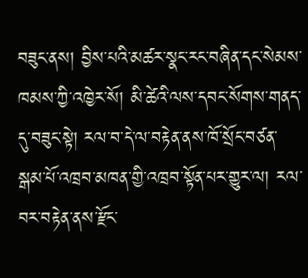བཟུང་ནས། བྱིས་པའི་མཚར་སྣང་རང་བཞིན་དང་སེམས་ཁམས་ཀྱི་འཁྱེར་སོ། མི་ཚེའི་ལས་དབང་སོགས་གནད་དུ་བཟུང་སྟེ། རལ་བ་དེ་ལ་བརྟེན་ནས་ཁོ་སྲོང་བཙན་སྒམ་པོ་འཁྲབ་མཁན་གྱི་འཁྲབ་སྟོན་པར་གྱུར་ལ། རལ་བར་བརྟེན་ནས་རྫོང་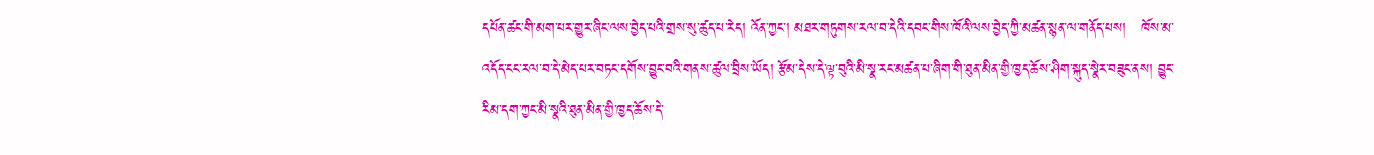དཔོན་ཚང་གི་མག་པར་གྱུར་ཞིང་ལས་བྱེད་པའི་གྲས་སུ་ཚུད་པ་རེད། འོན་ཀྱང་། མཐར་གཏུགས་རལ་བ་དེའི་དབང་གིས་ཁོའི་ལས་བྱེད་ཀྱི་མཚན་སྙན་ལ་གནོད་པས།   ཁོས་མ་འདོད་ངང་རལ་བ་དེ་མེད་པར་བཏང་དགོས་བྱུང་བའི་གནས་ཚུལ་བྲིས་ཡོད། རྩོམ་དེས་དེ་ལྟ་བུའི་མི་སྣ་རང་མཚན་པ་ཞིག་གི་ཐུན་མིན་གྱི་ཁྱད་ཆོས་ཤིག་སྐུད་སྣེར་བཟུང་ནས། བྱུང་རིམ་དག་ཀྱང་མི་སྣའི་ཐུན་མིན་གྱི་ཁྱད་ཆོས་དེ་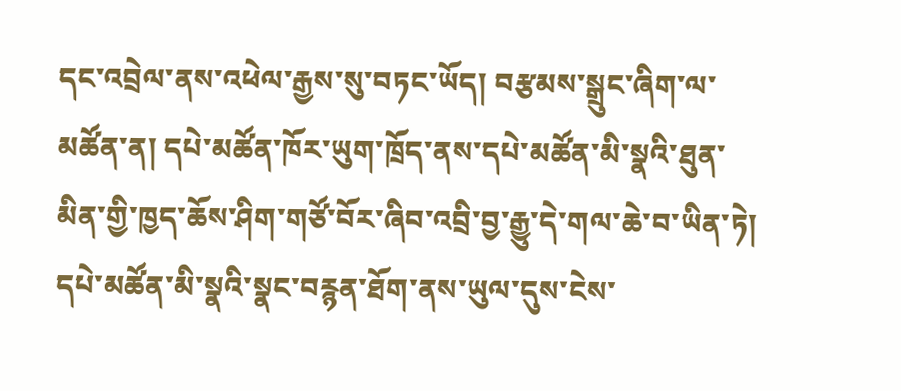དང་འབྲེལ་ནས་འཕེལ་རྒྱས་སུ་བཏང་ཡོད། བརྩམས་སྒྲུང་ཞིག་ལ་མཚོན་ན། དཔེ་མཚོན་ཁོར་ཡུག་ཁྲོད་ནས་དཔེ་མཚོན་མི་སྣའི་ཐུན་མིན་གྱི་ཁྱད་ཆོས་ཤིག་གཙོ་བོར་ཞིབ་འབྲི་བྱ་རྒྱུ་དེ་གལ་ཆེ་བ་ཡིན་ཏེ། དཔེ་མཚོན་མི་སྣའི་སྣང་བརྙན་ཐོག་ནས་ཡུལ་དུས་ངེས་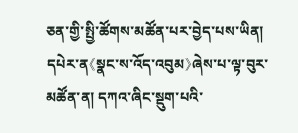ཅན་གྱི་སྤྱི་ཚོགས་མཚོན་པར་བྱེད་པས་ཡིན། དཔེར་ན《སྣང་ས་འོད་འབུམ》ཞེས་པ་ལྟ་བུར་མཚོན་ན། དཀའ་ཞིང་སྡུག་པའི་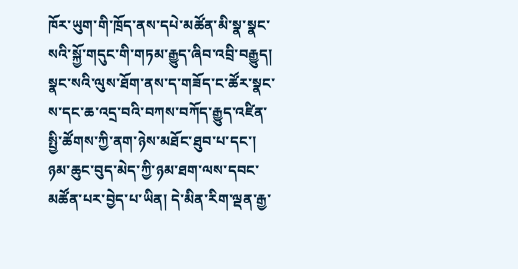ཁོར་ཡུག་གི་ཁྲོད་ནས་དཔེ་མཚོན་མི་སྣ་སྣང་སའི་སྐྱོ་གདུང་གི་གཏམ་རྒྱུད་ཞིབ་འབྲི་བརྒྱུད། སྣང་སའི་ལུས་ཐོག་ནས་ད་གཟོད་ང་ཚོར་སྣང་ས་དང་ཆ་འདྲ་བའི་བཀས་བཀོད་རྒྱུད་འཛིན་སྤྱི་ཚོགས་ཀྱི་ནག་ཉེས་མཐོང་ཐུབ་པ་དང་། ཉམ་ཆུང་བུད་མེད་ཀྱི་ཉམ་ཐག་ལས་དབང་མཚོན་པར་བྱེད་པ་ཡིན། དེ་མིན་རིག་ལྡན་རྒྱ་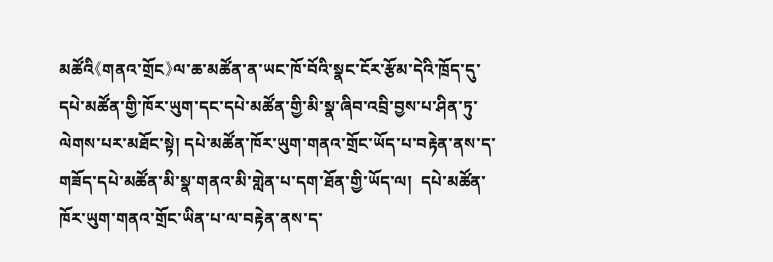མཚོའི《གནའ་གྲོང》ལ་ཆ་མཚོན་ན་ཡང་ཁོ་བོའི་སྣང་ངོར་རྩོམ་དེའི་ཁྲོད་དུ་དཔེ་མཚོན་གྱི་ཁོར་ཡུག་དང་དཔེ་མཚོན་གྱི་མི་སྣ་ཞིབ་འབྲི་བྱས་པ་ཤིན་ཏུ་ལེགས་པར་མཐོང་སྟེ། དཔེ་མཚོན་ཁོར་ཡུག་གནའ་གྲོང་ཡོད་པ་བརྟེན་ནས་ད་གཟོད་དཔེ་མཚོན་མི་སྣ་གནའ་མི་གླེན་པ་དག་ཐོན་གྱི་ཡོད་ལ།  དཔེ་མཚོན་ཁོར་ཡུག་གནའ་གྲོང་ཡིན་པ་ལ་བརྟེན་ནས་ད་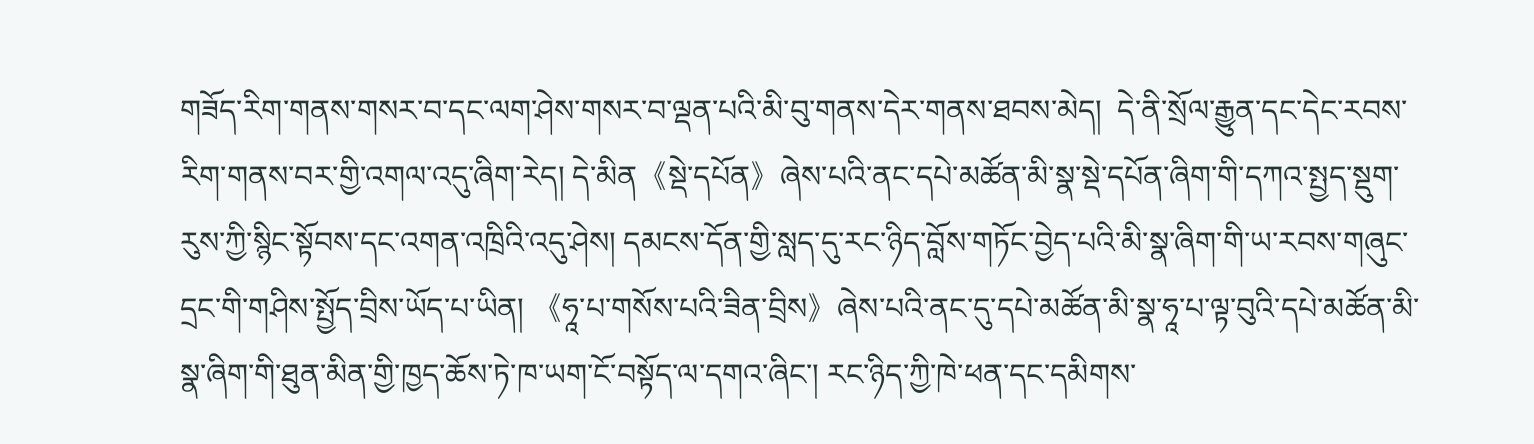གཟོད་རིག་གནས་གསར་བ་དང་ལག་ཤེས་གསར་བ་ལྡན་པའི་མི་བུ་གནས་དེར་གནས་ཐབས་མེད།  དེ་ནི་སྲོལ་རྒྱུན་དང་དེང་རབས་རིག་གནས་བར་གྱི་འགལ་འདུ་ཞིག་རེད། དེ་མིན《སྡེ་དཔོན》ཞེས་པའི་ནང་དཔེ་མཚོན་མི་སྣ་སྡེ་དཔོན་ཞིག་གི་དཀའ་སྤྱད་སྡུག་རུས་ཀྱི་སྙིང་སྟོབས་དང་འགན་འཁྲིའི་འདུ་ཤེས། དམངས་དོན་གྱི་སླད་དུ་རང་ཉིད་བློས་གཏོང་བྱེད་པའི་མི་སྣ་ཞིག་གི་ཡ་རབས་གཞུང་དྲང་གི་གཤིས་སྤྱོད་བྲིས་ཡོད་པ་ཡིན། 《ཧཱ་པ་གསོས་པའི་ཟིན་བྲིས》ཞེས་པའི་ནང་དུ་དཔེ་མཚོན་མི་སྣ་ཧཱ་པ་ལྟ་བུའི་དཔེ་མཚོན་མི་སྣ་ཞིག་གི་ཐུན་མིན་གྱི་ཁྱད་ཆོས་ཏེ་ཁ་ཡག་ངོ་བསྟོད་ལ་དགའ་ཞིང་། རང་ཉིད་ཀྱི་ཁེ་ཕན་དང་དམིགས་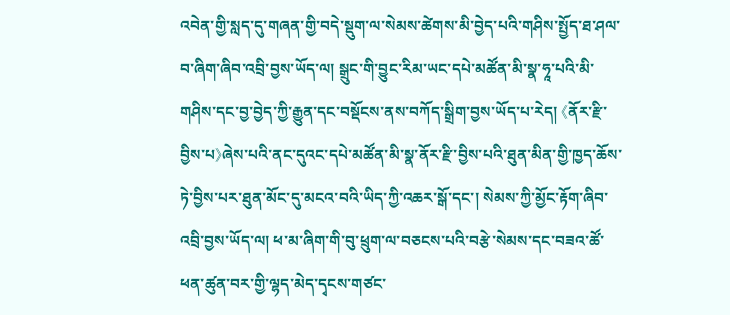འབེན་གྱི་སླད་དུ་གཞན་གྱི་བདེ་སྡུག་ལ་སེམས་ཚེགས་མི་བྱེད་པའི་གཤིས་སྤྱོད་ཐ་ཤལ་བ་ཞིག་ཞིབ་འབྲི་བྱས་ཡོད་ལ། སྒྲུང་གི་བྱུང་རིམ་ཡང་དཔེ་མཚོན་མི་སྣ་ཧཱ་པའི་མི་གཤིས་དང་བྱ་བྱེད་ཀྱི་རྒྱུན་དང་བསྡོངས་ནས་བཀོད་སྒྲིག་བྱས་ཡོད་པ་རེད། 《ནོར་རྫི་བྱིས་པ》ཞེས་པའི་ནང་དུའང་དཔེ་མཚོན་མི་སྣ་ནོར་རྫི་བྱིས་པའི་ཐུན་མིན་གྱི་ཁྱད་ཆོས་ཏེ་བྱིས་པར་ཐུན་མོང་དུ་མངའ་བའི་ཡིད་ཀྱི་འཆར་སྒོ་དང་། སེམས་ཀྱི་མྱོང་རྟོག་ཞིབ་འབྲི་བྱས་ཡོད་ལ། ཕ་མ་ཞིག་གི་བུ་ཕྲུག་ལ་བཅངས་པའི་བརྩེ་སེམས་དང་བཟའ་ཚོ་ཕན་ཚུན་བར་གྱི་ལྷད་མེད་དྭངས་གཙང་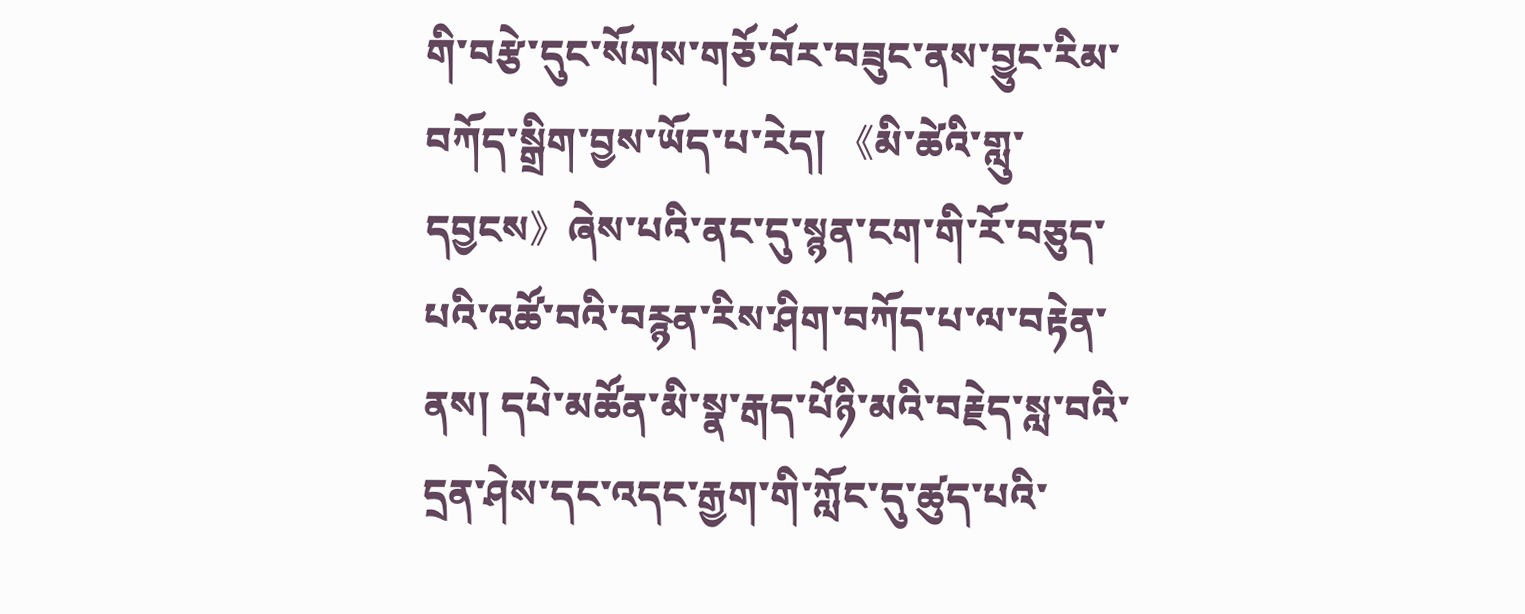གི་བརྩེ་དུང་སོགས་གཅོ་བོར་བཟུང་ནས་བྱུང་རིམ་བཀོད་སྒྲིག་བྱས་ཡོད་པ་རེད། 《མི་ཚེའི་གླུ་དབྱངས》ཞེས་པའི་ནང་དུ་སྙན་ངག་གི་རོ་བཅུད་པའི་འཚོ་བའི་བརྙན་རིས་ཤིག་བཀོད་པ་ལ་བརྟེན་ནས། དཔེ་མཚོན་མི་སྣ་རྒད་པོཉི་མའི་བརྗེད་སླ་བའི་དྲན་ཤེས་དང་འདང་རྒྱག་གི་ཀློང་དུ་ཚུད་པའི་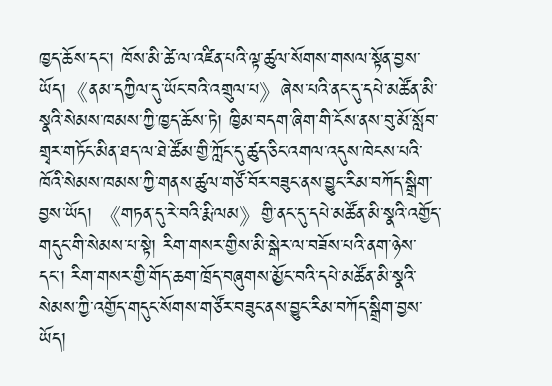ཁྱད་ཆོས་དང་། ཁོས་མི་ཚེ་ལ་འཛིན་པའི་ལྟ་ཚུལ་སོགས་གསལ་སྟོན་བྱས་ཡོད།《ནམ་དཀྱིལ་དུ་ཡོང་བའི་འགྲུལ་པ》ཞེས་པའི་ནང་དུ་དཔེ་མཚོན་མི་སྣའི་སེམས་ཁམས་ཀྱི་ཁྱད་ཆོས་ཏེ། ཁྱིམ་བདག་ཞིག་གི་ངོས་ནས་བུ་མོ་སློབ་གྲྭར་གཏོང་མིན་ཐད་ལ་ཐེ་ཚོམ་གྱི་ཀློང་དུ་ཚུད་ཅིང་འགལ་འདུས་ཁེངས་པའི་ཁོའི་སེམས་ཁམས་ཀྱི་གནས་ཚུལ་གཙོ་བོར་བཟུང་ནས་བྱུང་རིམ་བཀོད་སྒྲིག་བྱས་ཡོད། 《གཏན་དུ་རེ་བའི་རྨི་ལམ》གྱི་ནང་དུ་དཔེ་མཚོན་མི་སྣའི་འགྱོད་གདུང་གི་སེམས་པ་སྟེ། རིག་གསར་གྱིས་མི་སྒེར་ལ་བཟོས་པའི་ནག་ཉེས་དང་། རིག་གསར་གྱི་གོད་ཆག་ཁྲོད་བཞུགས་མྱོང་བའི་དཔེ་མཚོན་མི་སྣའི་སེམས་ཀྱི་འགྱོད་གདུང་སོགས་གཙོར་བཟུང་ནས་བྱུང་རིམ་བཀོད་སྒྲིག་བྱས་ཡོད།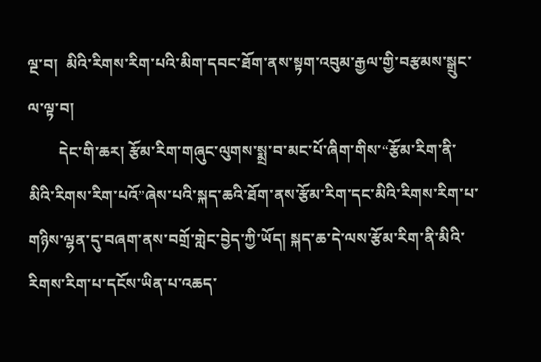ལྔ་བ།  མིའི་རིགས་རིག་པའི་མིག་དབང་ཐོག་ནས་སྟག་འབུམ་རྒྱལ་གྱི་བརྩམས་སྒྲུང་ལ་ལྟ་བ།
        དེང་གི་ཆར། རྩོམ་རིག་གཞུང་ལུགས་སྨྲ་བ་མང་པོ་ཞིག་གིས་“རྩོམ་རིག་ནི་མིའི་རིགས་རིག་པའོ”ཞེས་པའི་སྐད་ཆའི་ཐོག་ནས་རྩོམ་རིག་དང་མིའི་རིགས་རིག་པ་གཉིས་ལྷན་དུ་བཞག་ནས་བགྲོ་གླེང་བྱེད་ཀྱི་ཡོད། སྐད་ཆ་དེ་ལས་རྩོམ་རིག་ནི་མིའི་རིགས་རིག་པ་དངོས་ཡིན་པ་འཆད་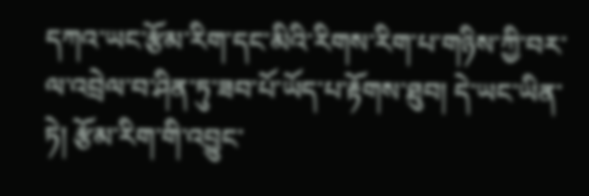དཀའ་ཡང་རྩོམ་རིག་དང་མིའི་རིགས་རིག་པ་གཉིས་ཀྱི་བར་ལ་འབྲེལ་བ་ཤིན་ཏུ་ཟབ་པོ་ཡོད་པ་རྟོགས་ཐུབ། དེ་ཡང་ཡིན་ཏེ། རྩོམ་རིག་གི་འབྱུང་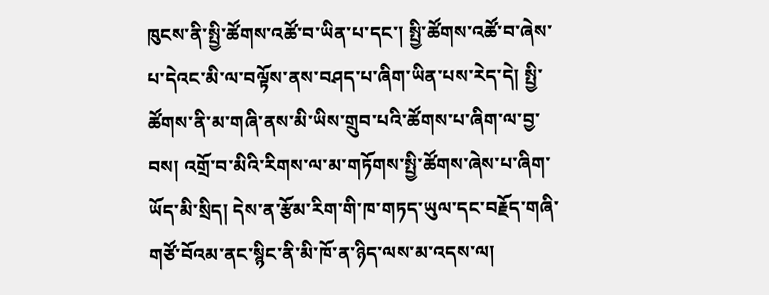ཁུངས་ནི་སྤྱི་ཚོགས་འཚོ་བ་ཡིན་པ་དང་། སྤྱི་ཚོགས་འཚོ་བ་ཞེས་པ་དེའང་མི་ལ་བལྟོས་ནས་བཤད་པ་ཞིག་ཡིན་པས་རེད་དེ། སྤྱི་ཚོགས་ནི་མ་གཞི་ནས་མི་ཡིས་གྲུབ་པའི་ཚོགས་པ་ཞིག་ལ་བྱ་བས། འགྲོ་བ་མིའི་རིགས་ལ་མ་གཏོགས་སྤྱི་ཚོགས་ཞེས་པ་ཞིག་ཡོད་མི་སྲིད། དེས་ན་རྩོམ་རིག་གི་ཁ་གཏད་ཡུལ་དང་བརྗོད་གཞི་གཙོ་བོའམ་ནང་སྙིང་ནི་མི་ཁོ་ན་ཉིད་ལས་མ་འདས་ལ།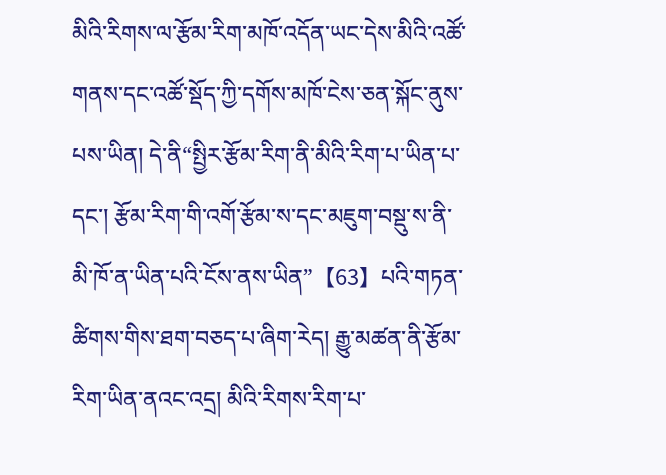མིའི་རིགས་ལ་རྩོམ་རིག་མཁོ་འདོན་ཡང་དེས་མིའི་འཚོ་གནས་དང་འཚོ་སྡོད་ཀྱི་དགོས་མཁོ་ངེས་ཅན་སྐོང་ནུས་པས་ཡིན། དེ་ནི“སྤྱིར་རྩོམ་རིག་ནི་མིའི་རིག་པ་ཡིན་པ་དང་། རྩོམ་རིག་གི་འགོ་རྩོམ་ས་དང་མཇུག་བསྡུ་ས་ནི་མི་ཁོ་ན་ཡིན་པའི་ངོས་ནས་ཡིན”【63】པའི་གཏན་ཚིགས་གིས་ཐག་བཅད་པ་ཞིག་རེད། རྒྱུ་མཚན་ནི་རྩོམ་རིག་ཡིན་ནའང་འདྲ། མིའི་རིགས་རིག་པ་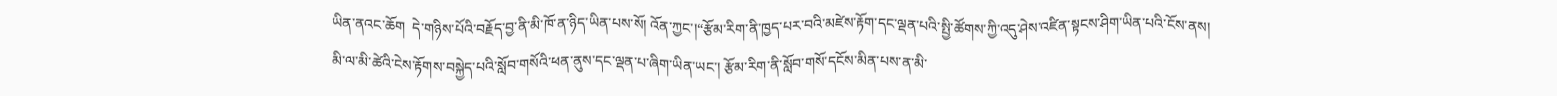ཡིན་ནའང་ཆོག  དེ་གཉིས་པོའི་བརྗོད་བྱ་ནི་མི་ཁོ་ན་ཉིད་ཡིན་པས་སོ། འོན་ཀྱང་།“རྩོམ་རིག་ནི་ཁྱད་པར་བའི་མཛེས་རྟོག་དང་ལྡན་པའི་སྤྱི་ཚོགས་ཀྱི་འདུ་ཤེས་འཛིན་སྟངས་ཤིག་ཡིན་པའི་ངོས་ནས། མི་ལ་མི་ཚེའི་ངེས་རྟོགས་བསྐྱེད་པའི་སློབ་གསོའི་ཕན་ནུས་དང་ལྡན་པ་ཞིག་ཡིན་ཡང་། རྩོམ་རིག་ནི་སློབ་གསོ་དངོས་མིན་པས་ན་མི་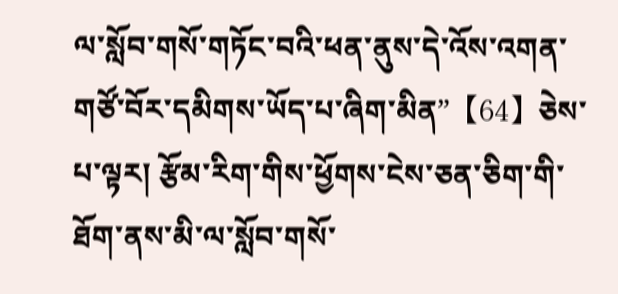ལ་སློབ་གསོ་གཏོང་བའི་ཕན་ནུས་དེ་འོས་འགན་གཙོ་བོར་དམིགས་ཡོད་པ་ཞིག་མིན”【64】ཅེས་པ་ལྟར། རྩོམ་རིག་གིས་ཕྱོགས་ངེས་ཅན་ཅིག་གི་ཐོག་ནས་མི་ལ་སློབ་གསོ་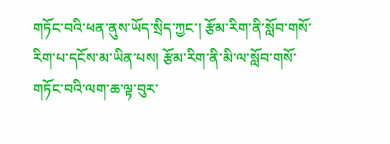གཏོང་བའི་ཕན་ནུས་ཡོད་སྲིད་ཀྱང་། རྩོམ་རིག་ནི་སློབ་གསོ་རིག་པ་དངོས་མ་ཡིན་པས། རྩོམ་རིག་ནི་མི་ལ་སློབ་གསོ་གཏོང་བའི་ལག་ཆ་ལྟ་བུར་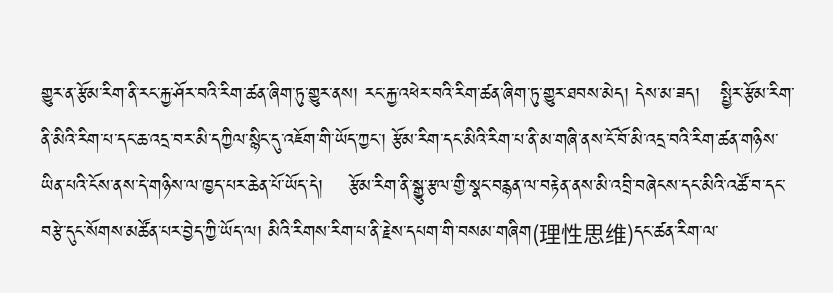གྱུར་ན་རྩོམ་རིག་ནི་རང་རྐྱ་ཤོར་བའི་རིག་ཚན་ཞིག་ཏུ་གྱུར་ནས། རང་རྐྱ་འཕེར་བའི་རིག་ཚན་ཞིག་ཏུ་གྱུར་ཐབས་མེད། དེས་མ་ཟད།   སྤྱིར་རྩོམ་རིག་ནི་མིའི་རིག་པ་དང་ཆ་འདྲ་བར་མི་དཀྱིལ་སྙིང་དུ་འཇོག་གི་ཡོད་ཀྱང་། རྩོམ་རིག་དང་མིའི་རིག་པ་ནི་མ་གཞི་ནས་ངོ་བོ་མི་འདྲ་བའི་རིག་ཚན་གཉིས་ཡིན་པའི་ངོས་ནས་དེ་གཉིས་ལ་ཁྱད་པར་ཆེན་པོ་ཡོད་དེ།    རྩོམ་རིག་ནི་སྒྱུ་རྩལ་གྱི་སྣང་བརྙན་ལ་བརྟེན་ནས་མི་འབྲི་བཞེངས་དང་མིའི་འཚོ་བ་དང་བརྩེ་དུང་སོགས་མཚོན་པར་བྱེད་ཀྱི་ཡོད་ལ། མིའི་རིགས་རིག་པ་ནི་རྗེས་དཔག་གི་བསམ་གཞིག(理性思维)དང་ཚན་རིག་ལ་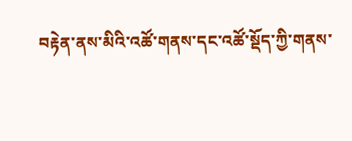བརྟེན་ནས་མིའི་འཚོ་གནས་དང་འཚོ་སྡོད་ཀྱི་གནས་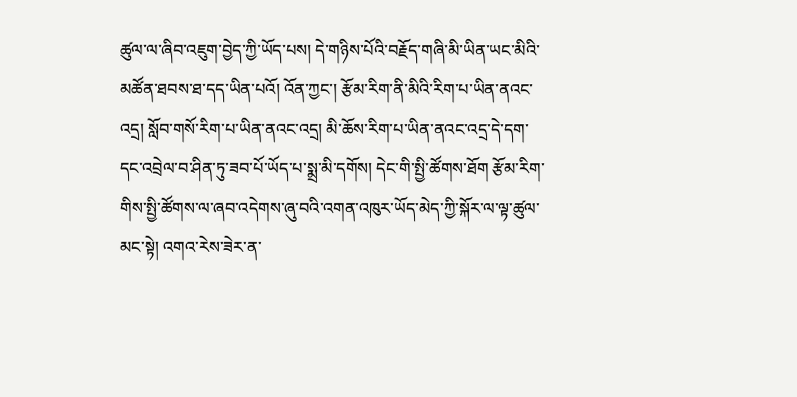ཚུལ་ལ་ཞིབ་འཇུག་བྱེད་ཀྱི་ཡོད་པས། དེ་གཉིས་པོའི་བརྗོད་གཞི་མི་ཡིན་ཡང་མིའི་མཚོན་ཐབས་ཐ་དད་ཡིན་པའོ། འོན་ཀྱང་། རྩོམ་རིག་ནི་མིའི་རིག་པ་ཡིན་ནའང་འདྲ། སློབ་གསོ་རིག་པ་ཡིན་ནའང་འདྲ། མི་ཆོས་རིག་པ་ཡིན་ནའང་འདྲ་དེ་དག་དང་འབྲེལ་བ་ཤིན་ཏུ་ཟབ་པོ་ཡོད་པ་སྨྲ་མི་དགོས། དེང་གི་སྤྱི་ཚོགས་ཐོག རྩོམ་རིག་གིས་སྤྱི་ཚོགས་ལ་ཞབ་འདེགས་ཞུ་བའི་འགན་འཁུར་ཡོད་མེད་ཀྱི་སྐོར་ལ་ལྟ་ཚུལ་མང་སྟེ། འགའ་རེས་ཟེར་ན་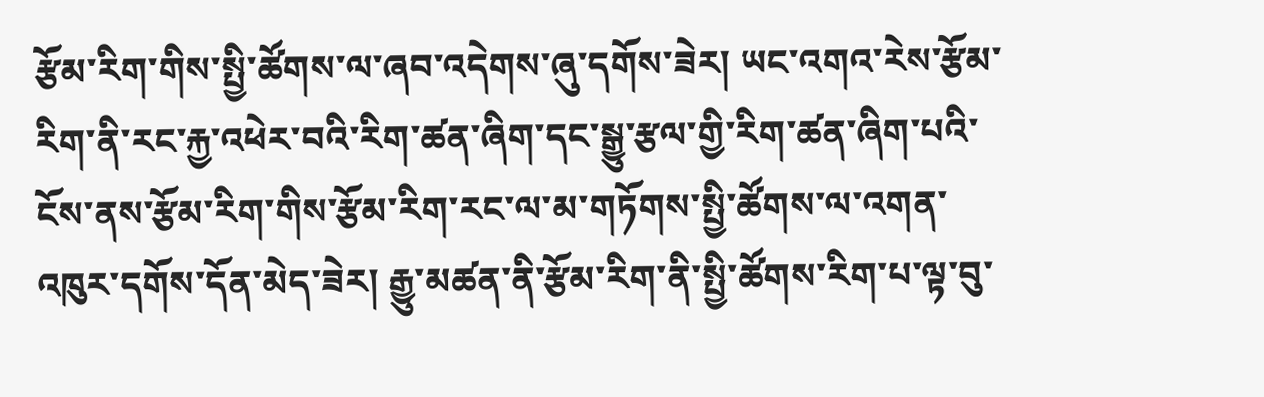རྩོམ་རིག་གིས་སྤྱི་ཚོགས་ལ་ཞབ་འདེགས་ཞུ་དགོས་ཟེར། ཡང་འགའ་རེས་རྩོམ་རིག་ནི་རང་རྐྱ་འཕེར་བའི་རིག་ཚན་ཞིག་དང་སྒྱུ་རྩལ་གྱི་རིག་ཚན་ཞིག་པའི་ངོས་ནས་རྩོམ་རིག་གིས་རྩོམ་རིག་རང་ལ་མ་གཏོགས་སྤྱི་ཚོགས་ལ་འགན་འཁུར་དགོས་དོན་མེད་ཟེར། རྒྱུ་མཚན་ནི་རྩོམ་རིག་ནི་སྤྱི་ཚོགས་རིག་པ་ལྟ་བུ་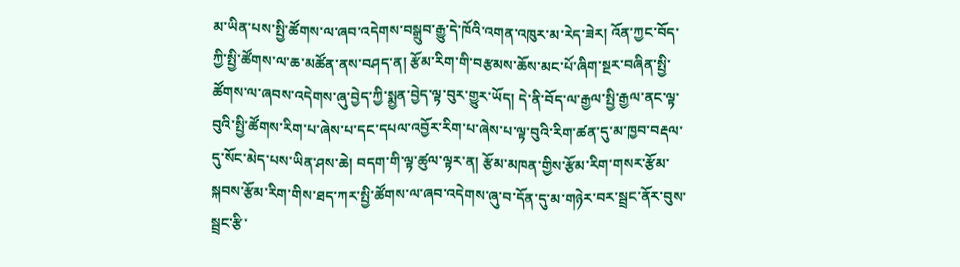མ་ཡིན་པས་སྤྱི་ཚོགས་ལ་ཞབ་འདེགས་བསྒྲུབ་རྒྱུ་དེ་ཁོའི་འགན་འཁུར་མ་རེད་ཟེར། འོན་ཀྱང་བོད་ཀྱི་སྤྱི་ཚོགས་ལ་ཆ་མཚོན་ནས་བཤད་ན། རྩོམ་རིག་གི་བརྩམས་ཆོས་མང་པོ་ཞིག་སྔར་བཞིན་སྤྱི་ཚོགས་ལ་ཞབས་འདེགས་ཞུ་བྱེད་ཀྱི་སྨྱན་བྱེད་ལྟ་བུར་གྱུར་ཡོད། དེ་ནི་བོད་ལ་རྒྱལ་སྤྱི་རྒྱལ་ནང་ལྟ་བུའི་སྤྱི་ཚོགས་རིག་པ་ཞེས་པ་དང་དཔལ་འབྱོར་རིག་པ་ཞེས་པ་ལྟ་བུའི་རིག་ཚན་དུ་མ་ཁྱབ་བརྡལ་དུ་སོང་མེད་པས་ཡིན་ཤས་ཆེ། བདག་གི་ལྟ་ཚུལ་ལྟར་ན། རྩོམ་མཁན་གྱིས་རྩོམ་རིག་གསར་རྩོམ་སྐབས་རྩོམ་རིག་གིས་ཐད་ཀར་སྤྱི་ཚོགས་ལ་ཞབ་འདེགས་ཞུ་བ་དོན་དུ་མ་གཉེར་བར་སྦྲང་ནོར་བུས་སྦྲང་རྩི་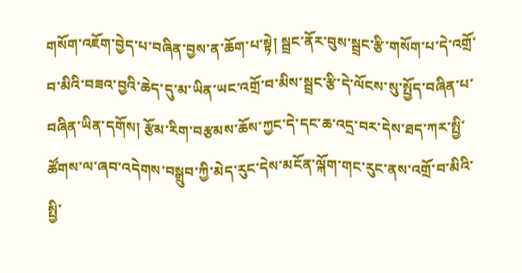གསོག་འཇོག་བྱེད་པ་བཞིན་བྱས་ན་ཆོག་པ་སྟེ། སྦྲང་ནོར་བུས་སྦྲང་རྩི་གསོག་པ་དེ་འགྲོ་བ་མིའི་བཟའ་བྱའི་ཆེད་དུ་མ་ཡིན་ཡང་འགྲོ་བ་མིས་སྦྲང་རྩི་དེ་ལོངས་སུ་སྤྱོད་བཞིན་པ་བཞིན་ཡིན་དགོས། རྩོམ་རིག་བརྩམས་ཆོས་ཀྱང་དེ་དང་ཆ་འདྲ་བར་དེས་ཐད་ཀར་སྤྱི་ཚོགས་ལ་ཞབ་འདེགས་བསྒྲུབ་ཀྱི་མེད་རུང་དེས་མངོན་ལྐོག་གང་རུང་ནས་འགྲོ་བ་མིའི་སྤྱི་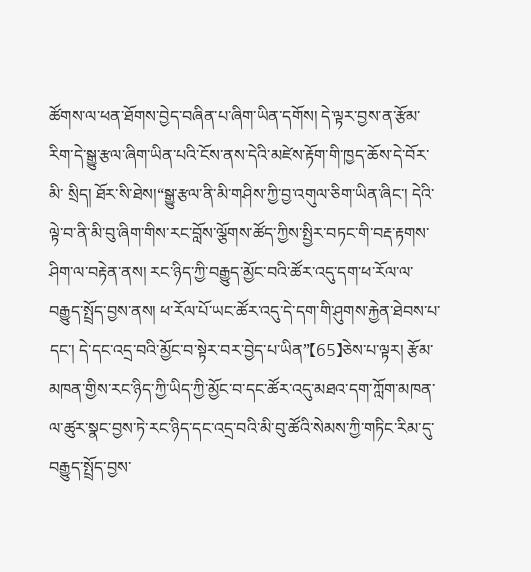ཚོགས་ལ་ཕན་ཐོགས་བྱེད་བཞིན་པ་ཞིག་ཡིན་དགོས། དེ་ལྟར་བྱས་ན་རྩོམ་རིག་དེ་སྒྱུ་རྩལ་ཞིག་ཡིན་པའི་ངོས་ནས་དེའི་མཛེས་རྟོག་གི་ཁྱད་ཆོས་དེ་བོར་མི་ སྲིད། ཐོར་སི་ཐེས།“སྒྱུ་རྩལ་ནི་མི་གཤིས་ཀྱི་བྱ་འགུལ་ཅིག་ཡིན་ཞིང་། དེའི་ལྟེ་བ་ནི་མི་བུ་ཞིག་གིས་རང་བློས་ལྕོགས་ཚོད་ཀྱིས་སྤྱིར་བཏང་གི་བརྡ་རྟགས་ཤིག་ལ་བརྟེན་ནས། རང་ཉིད་ཀྱི་བརྒྱུད་མྱོང་བའི་ཚོར་འདུ་དག་ཕ་རོལ་ལ་བརྒྱུད་སྤྲོད་བྱས་ནས། ཕ་རོལ་པོ་ཡང་ཚོར་འདུ་དེ་དག་གི་ཤུགས་རྐྱེན་ཐེབས་པ་དང་། དེ་དང་འདྲ་བའི་མྱོང་བ་སྟེར་བར་བྱེད་པ་ཡིན”【65】ཅེས་པ་ལྟར། རྩོམ་མཁན་གྱིས་རང་ཉིད་ཀྱི་ཡིད་ཀྱི་མྱོང་བ་དང་ཚོར་འདུ་མཐའ་དག་ཀློག་མཁན་ལ་ཚུར་སྣང་བྱས་ཏེ་རང་ཉིད་དང་འདྲ་བའི་མི་བུ་ཚོའི་སེམས་ཀྱི་གཏིང་རིམ་དུ་བརྒྱུད་སྤྲོད་བྱས་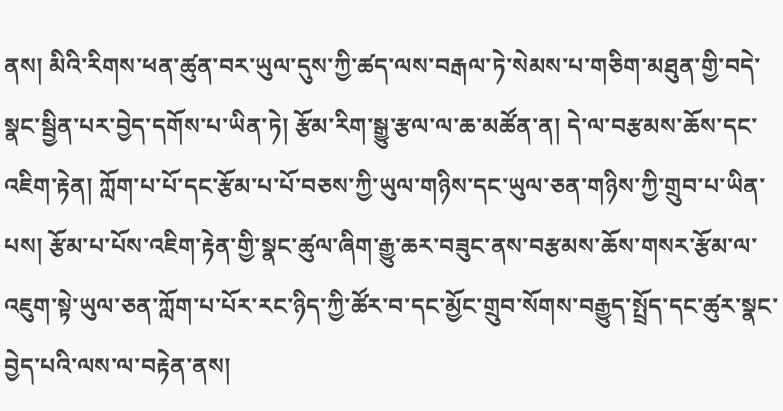ནས། མིའི་རིགས་ཕན་ཚུན་བར་ཡུལ་དུས་ཀྱི་ཚད་ལས་བརྒལ་ཏེ་སེམས་པ་གཅིག་མཐུན་གྱི་བདེ་སྣང་སྦྱིན་པར་བྱེད་དགོས་པ་ཡིན་ཏེ། རྩོམ་རིག་སྒྱུ་རྩལ་ལ་ཆ་མཚོན་ན། དེ་ལ་བརྩམས་ཆོས་དང་འཇིག་རྟེན། ཀློག་པ་པོ་དང་རྩོམ་པ་པོ་བཅས་ཀྱི་ཡུལ་གཉིས་དང་ཡུལ་ཅན་གཉིས་ཀྱི་གྲུབ་པ་ཡིན་པས། རྩོམ་པ་པོས་འཇིག་རྟེན་གྱི་སྣང་ཚུལ་ཞིག་རྒྱུ་ཆར་བཟུང་ནས་བརྩམས་ཆོས་གསར་རྩོམ་ལ་འཇུག་སྟེ་ཡུལ་ཅན་ཀློག་པ་པོར་རང་ཉིད་ཀྱི་ཚོར་བ་དང་མྱོང་གྲུབ་སོགས་བརྒྱུད་སྤྲོད་དང་ཚུར་སྣང་བྱེད་པའི་ལས་ལ་བརྟེན་ནས།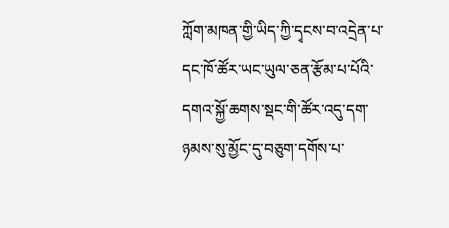ཀློག་མཁན་གྱི་ཡིད་ཀྱི་དྭངས་བ་འདྲེན་པ་དང་ཁོ་ཚོར་ཡང་ཡུལ་ཅན་རྩོམ་པ་པོའི་དགའ་སྐྱོ་ཆགས་སྡང་གི་ཚོར་འདུ་དག་ཉམས་སུ་མྱོང་དུ་བཅུག་དགོས་པ་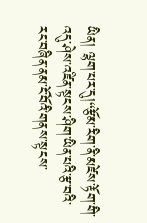ཡིན། ལྷག་པར་དུ།“རྩོམ་རིག་ནི་མཛེས་རྟོག་གི་འདུ་ཤེས་འཛིན་སྟངས་ཤིག་ཡིན་པའི་རྩ་བའི་རང་བཞིན་ནམ་ངོ་བོའི་གནས་སྟངས་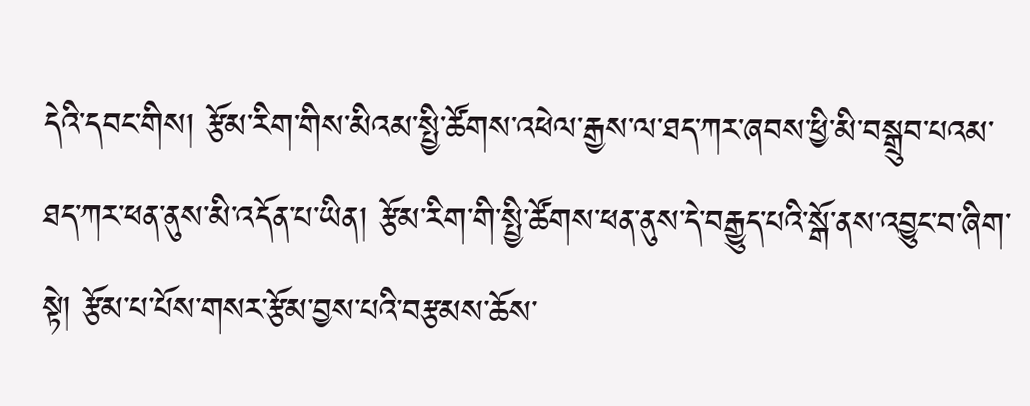དེའི་དབང་གིས། རྩོམ་རིག་གིས་མིའམ་སྤྱི་ཚོགས་འཕེལ་རྒྱས་ལ་ཐད་ཀར་ཞབས་ཕྱི་མི་བསྒྲུབ་པའམ་ཐད་ཀར་ཕན་ནུས་མི་འདོན་པ་ཡིན། རྩོམ་རིག་གི་སྤྱི་ཚོགས་ཕན་ནུས་དེ་བརྒྱུད་པའི་སྒོ་ནས་འབྱུང་བ་ཞིག་སྟེ། རྩོམ་པ་པོས་གསར་རྩོམ་བྱས་པའི་བརྩམས་ཆོས་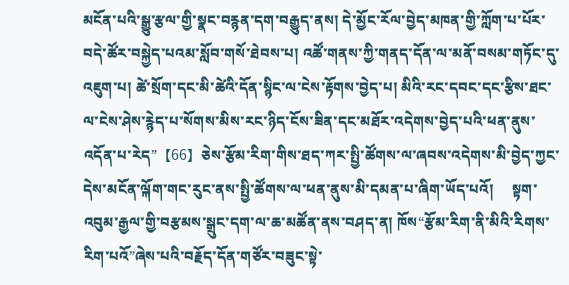མངོན་པའི་སྒྱུ་རྩལ་གྱི་སྣང་བརྙན་དག་བརྒྱུད་ནས། དེ་མྱོང་རོལ་བྱེད་མཁན་གྱི་ཀློག་པ་པོར་བདེ་ཚོར་བསྐྱེད་པའམ་སློབ་གསོ་ཐེབས་པ། འཚོ་གནས་ཀྱི་གནད་དོན་ལ་མནོ་བསམ་གཏོང་དུ་འཇུག་པ། ཚེ་སྲོག་དང་མི་ཚེའི་དོན་སྙིང་ལ་ངེས་རྟོགས་བྱེད་པ། མིའི་རང་དབང་དང་རྩིས་ཐང་ལ་ངེས་ཤེས་རྙེད་པ་སོགས་མིས་རང་ཉིད་ངོས་ཟིན་དང་མཐོར་འདེགས་བྱེད་པའི་ཕན་ནུས་འདོན་པ་རེད”【66】ཅེས་རྩོམ་རིག་གིས་ཐད་ཀར་སྤྱི་ཚོགས་ལ་ཞབས་འདེགས་མི་བྱེད་ཀྱང་དེས་མངོན་ལྐོག་གང་རུང་ནས་སྤྱི་ཚོགས་ལ་ཕན་ནུས་མི་དམན་པ་ཞིག་ཡོད་པའོ།     སྟག་འབུམ་རྒྱལ་གྱི་བརྩམས་སྒྲུང་དག་ལ་ཆ་མཚོན་ནས་བཤད་ན། ཁོས“རྩོམ་རིག་ནི་མིའི་རིགས་རིག་པའོ”ཞེས་པའི་བརྗོད་དོན་གཙོར་བཟུང་སྟེ་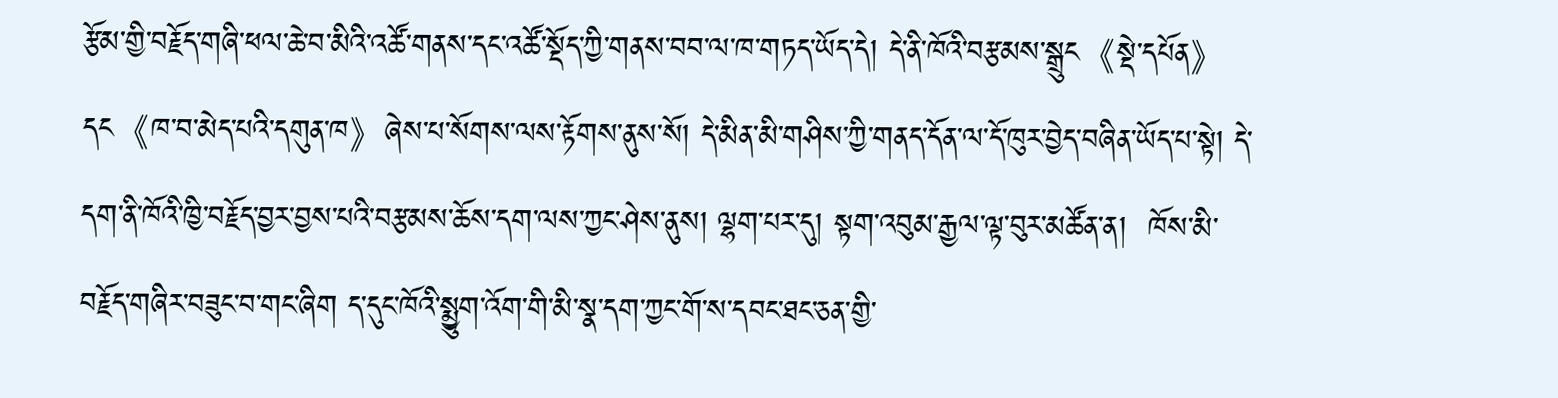རྩོམ་གྱི་བརྗོད་གཞི་ཕལ་ཆེ་བ་མིའི་འཚོ་གནས་དང་འཚོ་སྡོད་ཀྱི་གནས་བབ་ལ་ཁ་གཏད་ཡོད་དེ། དེ་ནི་ཁོའི་བརྩམས་སྒྲུང《སྡེ་དཔོན》དང《ཁ་བ་མེད་པའི་དགུན་ཁ》ཞེས་པ་སོགས་ལས་རྟོགས་ནུས་སོ། དེ་མིན་མི་གཤིས་ཀྱི་གནད་དོན་ལ་དོ་ཁུར་བྱེད་བཞིན་ཡོད་པ་སྟེ། དེ་དག་ནི་ཁོའི་ཁྱི་བརྗོད་བྱར་བྱས་པའི་བརྩམས་ཆོས་དག་ལས་ཀྱང་ཤེས་ནུས། ལྷག་པར་དུ། སྟག་འབུམ་རྒྱལ་ལྟ་བུར་མཚོན་ན།  ཁོས་མི་བརྗོད་གཞིར་བཟུང་བ་གང་ཞིག ད་དུང་ཁོའི་སྨྱུག་འོག་གི་མི་སྣ་དག་ཀྱང་གོ་ས་དབང་ཐང་ཅན་གྱི་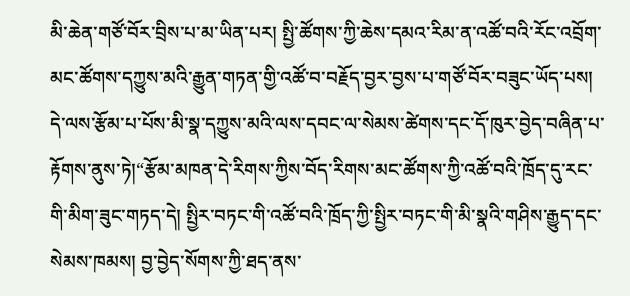མི་ཆེན་གཙོ་བོར་བྲིས་པ་མ་ཡིན་པར། སྤྱི་ཚོགས་ཀྱི་ཆེས་དམའ་རིམ་ན་འཚོ་བའི་རོང་འབྲོག་མང་ཚོགས་དཀྱུས་མའི་རྒྱུན་གཏན་གྱི་འཚོ་བ་བརྗོད་བྱར་བྱས་པ་གཙོ་བོར་བཟུང་ཡོད་པས། དེ་ལས་རྩོམ་པ་པོས་མི་སྣ་དཀྱུས་མའི་ལས་དབང་ལ་སེམས་ཚེགས་དང་དོ་ཁུར་བྱེད་བཞིན་པ་རྟོགས་ནུས་ཏེ།“རྩོམ་མཁན་དེ་རིགས་ཀྱིས་བོད་རིགས་མང་ཚོགས་ཀྱི་འཚོ་བའི་ཁྲོད་དུ་རང་གི་མིག་ཟུང་གཏད་དེ། སྤྱིར་བཏང་གི་འཚོ་བའི་ཁྲོད་ཀྱི་སྤྱིར་བཏང་གི་མི་སྣའི་གཤིས་རྒྱུད་དང་སེམས་ཁམས། བྱ་བྱེད་སོགས་ཀྱི་ཐད་ནས་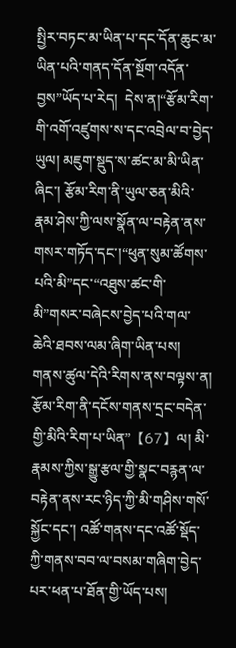སྤྱིར་བཏང་མ་ཡིན་པ་དང་དོན་ཆུང་མ་ཡིན་པའི་གནད་དོན་སྔོག་འདོན་བྱས”ཡོད་པ་རེད།  དེས་ན།“རྩོམ་རིག་གི་འགོ་འཛུགས་ས་དང་འབྲེལ་བ་བྱེད་ཡུལ། མཇུག་སྡུད་ས་ཚང་མ་མི་ཡིན་ཞིང་། རྩོམ་རིག་ནི་ཡུལ་ཅན་མིའི་རྣམ་ཤེས་ཀྱི་ལས་སྣོན་ལ་བརྟེན་ནས་གསར་གཏོད་དང་།“ཕུན་སུམ་ཚོགས་པའི་མི”དང་“འཐུས་ཚང་གི་མི”གསར་བཞེངས་བྱེད་པའི་གལ་ཆེའི་ཐབས་ལམ་ཞིག་ཡིན་པས། གནས་ཚུལ་དེའི་རིགས་ནས་བལྟས་ན། རྩོམ་རིག་ནི་དངོས་གནས་དྲང་བདེན་གྱི་མིའི་རིག་པ་ཡིན”【67】ལ། མི་རྣམས་ཀྱིས་སྒྱུ་རྩལ་གྱི་སྣང་བརྙན་ལ་བརྟེན་ནས་རང་ཉིད་ཀྱི་མི་གཤིས་གསོ་སྐྱོང་དང་། འཚོ་གནས་དང་འཚོ་སྡོད་ཀྱི་གནས་བབ་ལ་བསམ་གཞིག་བྱེད་པར་ཕན་པ་ཐོན་གྱི་ཡོད་པས།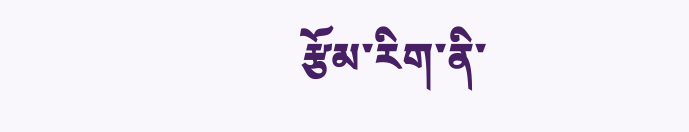རྩོམ་རིག་ནི་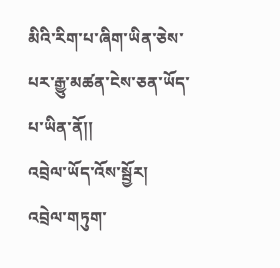མིའི་རིག་པ་ཞིག་ཡིན་ཅེས་པར་རྒྱུ་མཚན་ངེས་ཅན་ཡོད་པ་ཡིན་ནོ།།
འབྲེལ་ཡོད་འོས་སྦྱོར།
འབྲེལ་གཏུག་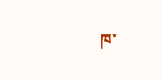ཁ་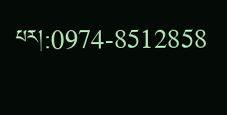པར།:0974-8512858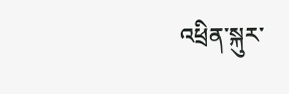འཕྲིན་སྐུར་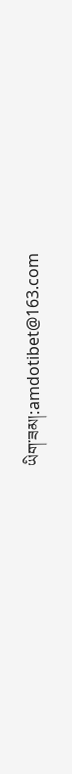ཡིག་ཟམ།:amdotibet@163.com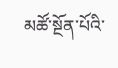མཚོ་སྔོན་པོའི་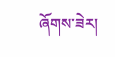ཞོགས་ཟེར།